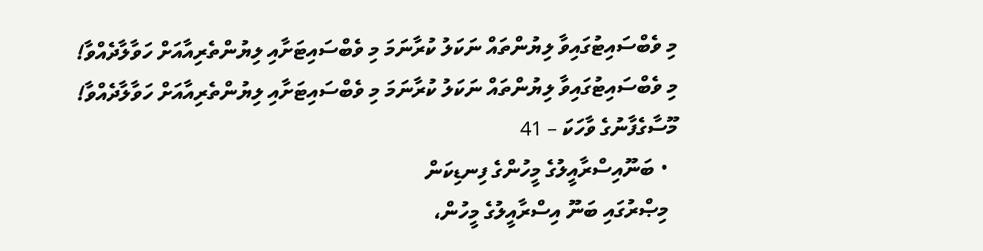މި ވެބްސައިޓުގައިވާ ލިޔުންތައް ނަކަލު ކުރާނަމަ މި ވެބްސައިޓަށާއި ލިޔުންތެރިއާއަށް ހަވާލާދެއްވާ!
މި ވެބްސައިޓުގައިވާ ލިޔުންތައް ނަކަލު ކުރާނަމަ މި ވެބްސައިޓަށާއި ލިޔުންތެރިއާއަށް ހަވާލާދެއްވާ!
މޫސާގެފާނުގެ ވާހަކަ – 41
  • ބަނޫއިސްރާއީލުގެ މީހުންގެ ފިނޑިކަން
  މިޞްރުގައި ބަނޫ އިސްރާއީލުގެ މީހުން،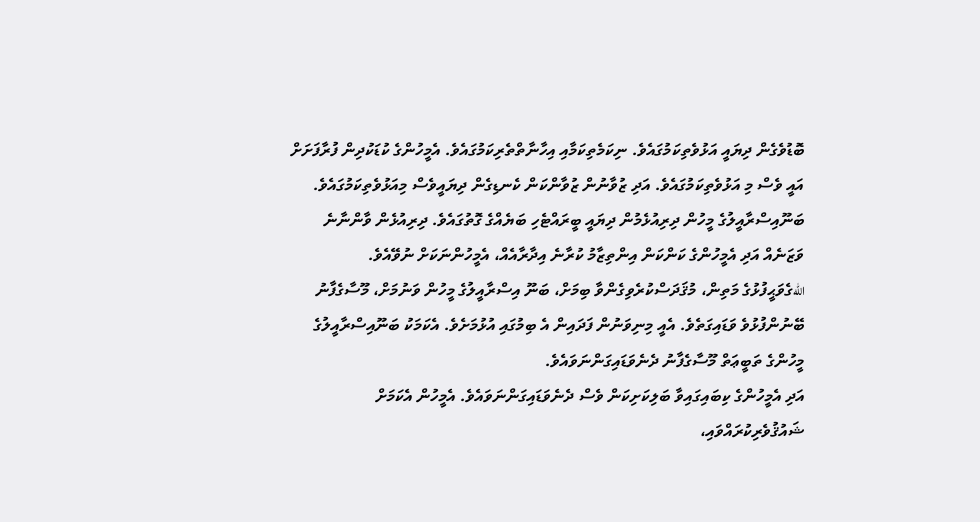ބޮޑުވެގެން ދިޔައީ އަޅުވެތިކަމުގައެވެ. ނިކަމެތިކަމާއި އިހާނާތްތެރިކަމުގައެވެ. އެމީހުންގެ ކުޑަކުދިން ފުރާފަށަށް އައީ ވެސް މި އަޅުވެތިކަމުގައެވެ. އަދި ޒުވާނުން ޒުވާންކަން ކެނޑިގެން ދިޔައީވެސް މިއަޅުވެތިކަމުގައެވެ.
ބަނޫއިސްރާއީލުގެ މީހުން ދިރިއުޅެމުން ދިޔައީ ބީރައްޓެހި ބަޔެއްގެ ގޮތުގައެވެ. ދިރިއުޅެން ވާންނާނެ ވަޒަނެއް އަދި އެމީހުންގެ ކަންކަން އިންތިޒާމު ކުރާނެ އިދާރާއެއް، އެމީހުންނަކަށް ނުވޭއެވެ.
اللهގެވަޙީފުޅުގެ މަތިން، މުޤަދަސްކުރެވިގެންވާ ބިމަށް، ބަނޫ އިސްރާއީލުގެ މީހުން ވަނުމަށް، މޫސާގެފާނު ބޭނުންފުޅުވެ ވަޑައިގަތެވެ. އެއީ މިނިވަނުން ފަދައިން އެ ބިމުގައި އުޅުމަށެވެ. އެކަމަކު ބަނޫއިސްރާއީލުގެ މީހުންގެ ތަބީޢަތް މޫސާގެފާނު ދެނެވަޑައިގަންނަވައެވެ.
އަދި އެމީހުންގެ ކިބައިގައިވާ ބަލިކަށިކަން ވެސް ދެނެވަޑައިގަންނަވައެވެ. އެމީހުން އެކަމަށް ޝައުޤުވެރިކުރައްވައި،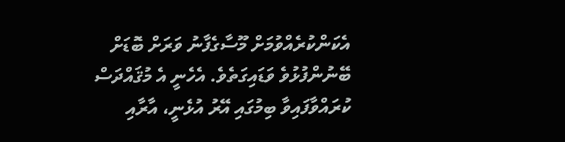އެކަންކުރެއްވުމަށް މޫސާގެފާނު ވަރަށް ބޮޑަށް ބޭނުންފުޅުވެ ވަޑައިގަތެވެ. އެހެނީ އެ މުޤައްދަސް ކުރައްވާފައިވާ ބިމުގައި އޭރު އުޅެނީ، އާރާއި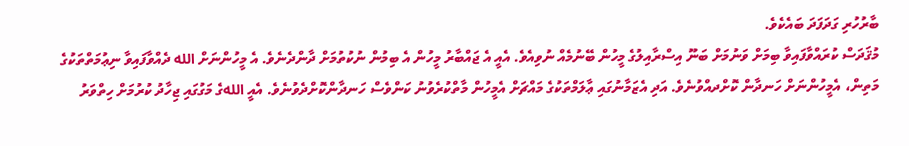ބާރުހުރި ގަދަފަދަ ބައެކެވެ.
މުޤަދަސް ކުރައްވާފައިވާ ބިމަށް ވަނުމަށް ބަނޫ އިސްރާއިލުގެ މީހުން ބޭނުމެއް ނުވިއެވެ. އެއީ އެ ޖައްބާރު މީހުން އެ ބިމުން ނުކުތުމަށް ދާންދެނެވެ. އެ މީހުންނަށް الله ދެއްވާފައިވާ ނިޢުމަތްތަކުގެ މަތިން، އެމީހުންނަށް ހަނދާން ކޮށްދއްވުނެވެ. އަދި އެޒަމާނުގައި ޢާލަމްތަކުގެ މައްޗަށް އެމީހުން މާތްކުރެވުނު ކަންވެސް ހަނދާންކޮށްދެވުނެވެ. އެއީ اللهގެ މަގުގައި ޖިހާދު ކުރުމަށް ހިތްވަރު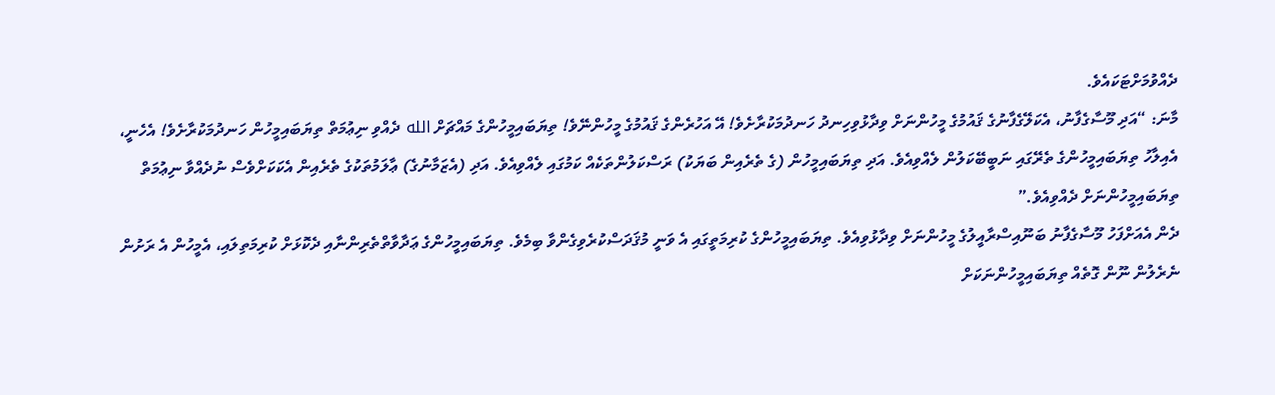ދެއްވުމަށްޓަކައެވެ.
މާނަ: “އަދި މޫސާގެފާނު، އެކަލޭގެފާނުގެ ޤައުމުގެ މީހުންނަށް ވިދާޅުވިހިނދު ހަނދުމަކުރާށެވެ! އޭ އަހުރެންގެ ޤައުމުގެ މީހުންނޭވެ! ތިޔަބައިމީހުންގެ މައްޗަށް الله ދެއްވި ނިޢުމަތް ތިޔަބައިމީހުން ހަނދުމަކުރާށެވެ! އެހެނީ، އެއިލާހު ތިޔަބައިމީހުންގެ ތެރޭގައި ނަބީބޭކަލުން ލެއްވިއެވެ. އަދި ތިޔަބައިމީހުން (ގެ ތެރެއިން ބަޔަކު) ރަސްކަލުންތަކެއް ކަމުގައި ލެއްވިއެވެ. އަދި (އެޒަމާނުގެ) ޢާލަމުތަކުގެ ތެރެއިން އެކަކަށްވެސް ނުދެއްވާ ނިޢުމަތް ތިޔަބައިމީހުންނަށް ދެއްވިއެވެ.”
ދެން އެއަށްފަހު މޫސާގެފާނު ބަނޫއިސްރާއީލުގެ މީހުންނަށް ވިދާޅުވިއެވެ. ތިޔަބައިމީހުންގެ ކުރިމަތީގައި އެ ވަނީ މުޤަދަސްކުރެވިގެންވާ ބިމެވެ. ތިޔަބައިމީހުންގެ ޢަދާވާތްތެރިންނާއި ދެކޮޅަށް ކުރިމަތިލައި، އެމީހުން އެ ރަށުން ނެރެލުން ނޫން ގޮތެއް ތިޔަބައިމީހުންނަކަށް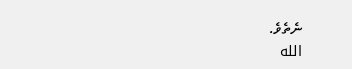ނެތެވެ.
الله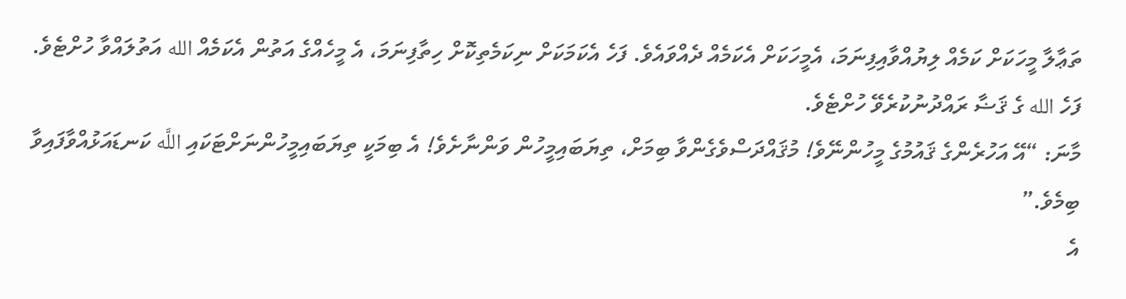ތަޢާލާ މީހަކަށް ކަމެއް ލިޔުއްވާއިފިނަމަ، އެމީހަކަށް އެކަމެއް ދެއްވައެވެ. ފަހެ އެކަމަކަށް ނިކަމެތިކޮށް ހިތާފިނަމަ، އެ މީހެއްގެ އަތުން އެކަމެއް الله އަތުލައްވާ ހުށްޓެވެ. ފަހެ الله ގެ ޤަޟާ ރައްދުނުކުރެވޭ ހުށްޓެވެ.
މާނަ: “އޭ އަހުރެންގެ ޤައުމުގެ މީހުންނޭވެ! މުޤައްދަސްވެގެންވާ ބިމަށް، ތިޔަބައިމީހުން ވަންނާށެވެ! އެ ބިމަކީ ތިޔަބައިމީހުންނަށްޓަކައި اللَّه ކަނޑައަޅުއްވާފައިވާ ބިމެވެ.”
އެ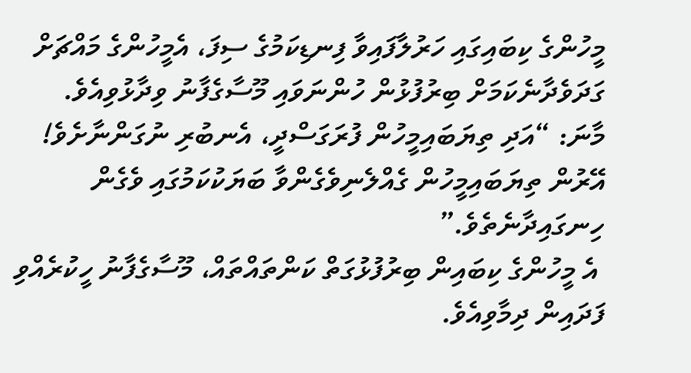މީހުންގެ ކިބައިގައި ހަރުލާފައިވާ ފިނޑިކަމުގެ ސިފަ، އެމީހުންގެ މައްޗަށް ގަދަވެދާނެކަމަށް ބިރުފުޅުން ހުންނަވައި މޫސާގެފާނު ވިދާޅުވިއެވެ.
މާނަ: “އަދި ތިޔަބައިމީހުން ފުރަގަސްދީ، އެނބުރި ނުގަންނާށެވެ! އޭރުން ތިޔަބައިމީހުން ގެއްލެނިވެގެންވާ ބަޔަކުކަމުގައި ވެގެން ހިނގައިދާނެތެވެ.”
 އެ މީހުންގެ ކިބައިން ބިރުފުޅުގަތް ކަންތައްތައް، މޫސާގެފާނު ހީކުރެއްވި ފަދައިން ދިމާވިއެވެ.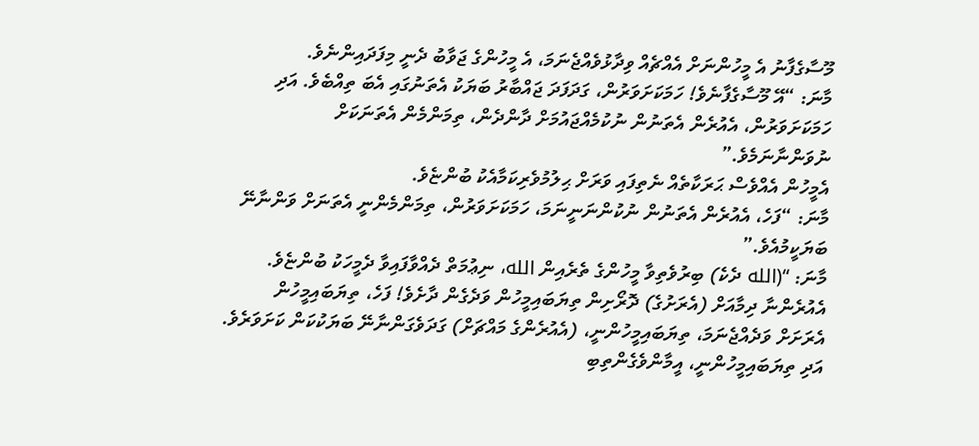މޫސާގެފާނު އެ މީހުންނަށް އެއްޗެއް ވިދާޅުވެއްޖެނަމަ، އެ މީހުންގެ ޖަވާބު ދެނީ މިފަދައިންނެވެ.
މާނަ: “އޭ މޫސާގެފާނެވެ! ހަމަކަށަވަރުން، ގަދަފަދަ ޖައްބާރު ބަޔަކު އެތަނުގައި އެބަ ތިއްބެވެ. އަދި ހަމަކަށަވަރުން، އެއުރެން އެތަނުން ނުކުމެއްޖައުމަށް ދާންދެން، ތިމަންމެން އެތަނަކަށް ނުވަންނާނަމެވެ.”
އެމީހުން އެއްވެސް ޙަރަކާތެއް ނެތިފައި ވަރަށް ޙިލުމުވެރިކަމާއެކު ބުންޏެވެ.
މާނަ: “ފަހެ، އެއުރެން އެތަނުން ނުކުންނަނީނަމަ، ހަމަކަށަވަރުން، ތިމަންމެންނީ އެތަނަށް ވަންނާނޭ ބަޔަކީމުއެވެ.”
މާނަ: “(الله ދެކެ) ބިރުވެތިވާ މީހުންގެ ތެރެއިން الله، ނިޢުމަތް ދެއްވާފައިވާ ދެމީހަކު ބުންޏެވެ. އެއުރެންނާ ދިމާއަށް (އެރަށުގެ) ދޮރޯށިން ތިޔަބައިމީހުން ވަދެގެން ދާށެވެ! ފަހެ، ތިޔަބައިމީހުން އެރަށަށް ވަދެއްޖެނަމަ، ތިޔަބައިމީހުންނީ، (އެއުރެންގެ މައްޗަށް) ގަދަވެގަންނާނޭ ބަޔަކުކަން ކަށަވަރެވެ. އަދި ތިޔަބައިމީހުންނީ، އީމާންވެގެންތިބި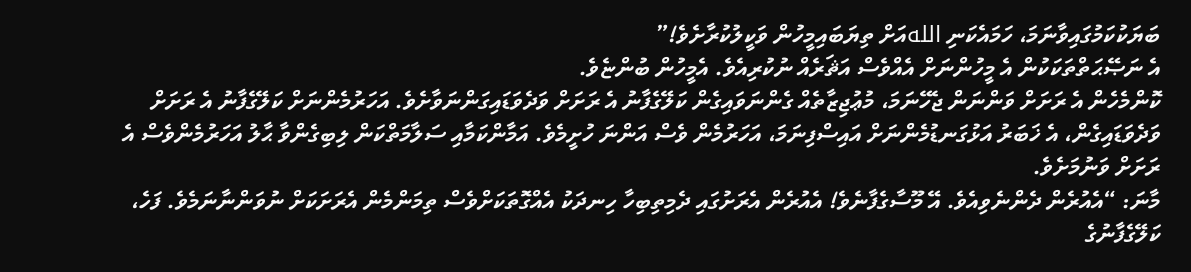ބަޔަކުކަމުގައިވާނަމަ، ހަމައެކަނި اللهއަށް ތިޔަބައިމީހުން ވަކީލުކުރާށެވެ!”
އެ ނަޞޭޙަތްތަކަކުން އެ މީހުންނަށް އެއްވެސް އަޘަރެއް ނުކުރިއެވެ. އެމީހުން ބުންޏެވެ.
ކޮންމެހެން އެ ރަށަށް ވަންނަން ޖެހޭނަމަ، މުޢުޖިޒާތެއް ގެންނަވައިގެން ކަލޭގެފާނު އެ ރަށަށް ވަދެވަޑައިގަންނަވާށެވެ. އަހަރުމެންނަށް ކަލޭގެފާނު އެ ރަށަށް ވަދެވަޑައިގެން، އެ ޚަބަރު އަޅުގަނޑުމެންނަށް އައިސްފިނަމަ، އަހަރުމެން ވެސް އަންނަ ހުށީމެވެ. އަމާންކަމާއި ސަލާމަތްކަން ލިބިގެންވާ ޙާލު އަހަރުމެންވެސް އެ ރަށަށް ވަނުމަށެވެ.
މާނަ: “އެއުރެން ދެންނެވިއެވެ. އޭ މޫސާގެފާނެވެ! އެއުރެން އެރަށުގައި ދެމިތިބިހާ ހިނދަކު އެއްގޮތަކަށްވެސް ތިމަންމެން އެރަށަކަށް ނުވަންނާނަމެވެ. ފަހެ، ކަލޭގެފާނުގެ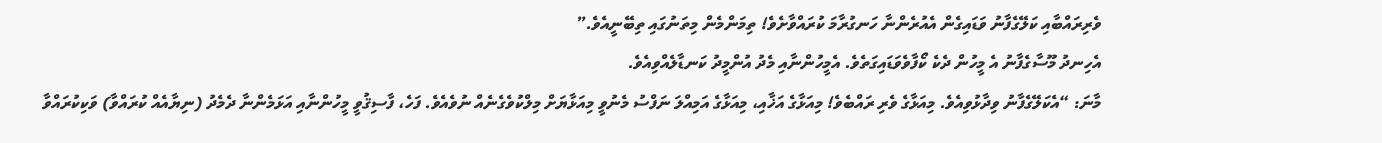ވެރިރައްބާއި ކަލޭގެފާނު ވަޑައިގެން އެއުރެންނާ ހަނގުރާމަ ކުރައްވާށެވެ! ތިމަންމެން މިތަނުގައި ތިބޭނީއެވެ.”
އެހިނދު މޫސާގެފާނު އެ މީހުން ދެކެ ކޯފާވެވަޑައިގަތެވެ. އެމީހުންނާއި މެދު އުންމީދު ކަނޑާލެއްވިއެވެ.
މާނަ: “އެކަލޭގެފާނު ވިދާޅުވިއެވެ. މިއަޅާގެ ވެރި ރައްބެވެ! މިއަޅާގެ އަޚާއި، މިއަޅާގެ އަމިއްލަ ނަފްސު މެނުވީ މިއަޅާޔަށް މިލްކުވެގެނެއް ނުވެއެވެ. ފަހެ، ފާސިޤުވީ މީހުންނާއި އަޅަމެންނާ ދެމެދު (ނިޔާއެއް ކުރައްވާ) ވަކިކުރައްވާ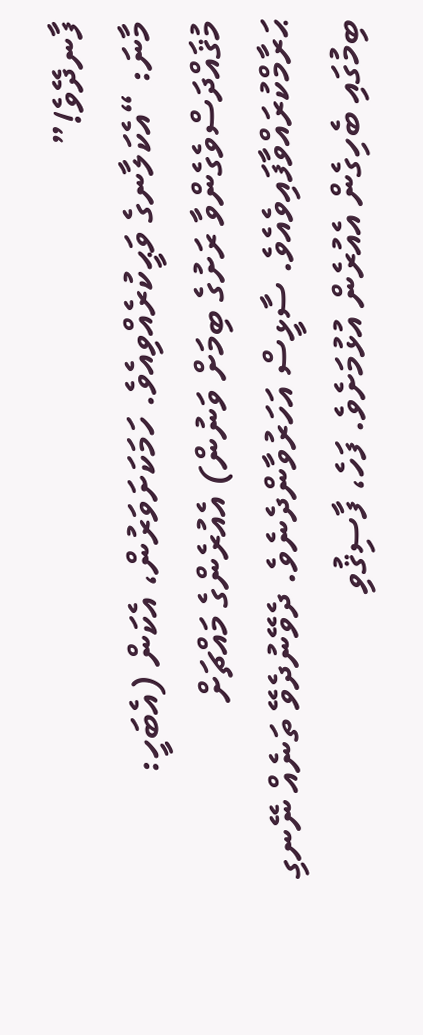ފާނދޭވެ!”
މާނަ: “އެކަލާނގެ ވަޙީކުރެއްވިއެވެ. ހަމަކަށަވަރުން، އެކަން (އެބަހީ: މުޤައްދަސްވެގެންވާ ރަށުގެ ބިމަށް ވަނުން) އެއުރެންގެ މައްޗަށް ޙަރާމްކުރައްވާފައިވެއެވެ. ސާޅީސް އަހަރުވާންދެނެވެ. ދެވޭނުދެވޭ ތަނެއް ނޭނގި ބިމުގައި ބެހިގެން އެއުރެން އުޅުމަށެވެ. ފަހެ، ފާސިޤުވި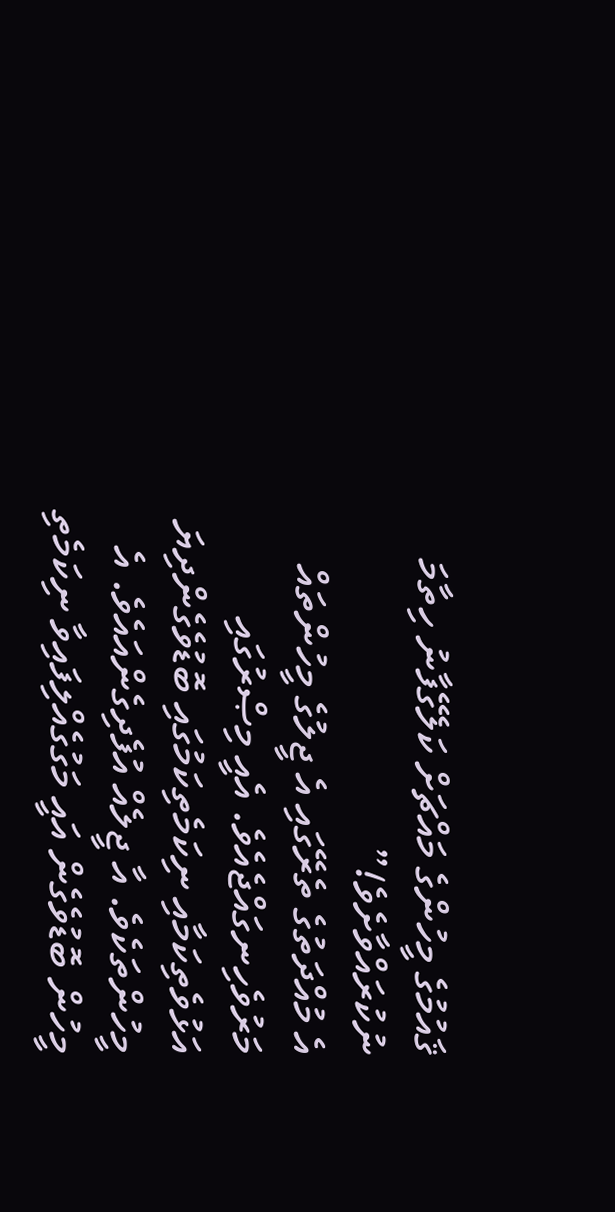ޤައުމުގެ މީހުންގެ މައްޗަށް ކަލޭގެފާނު ހިތާމަ ނުކުރައްވާށެވެ!”
އެ މުއްދަތުގެ ތެރޭގައި އެ ޖީލުގެ މީހުންތައް މަރުވެހިނގައްޖެއެވެ. އެއީ މިޞްރުގައި އަޅުވެތިކަމާއި ނިކަމެތިކަމުގައި ބޮޑުވެގެންދިޔަ މީހުންތަކެވެ. އާ ޖީލެއް އުފެދިގެންއައެވެ. އެ މީހުން ބޮޑުވެގެން އައީ މަގުގެއްލިފައިވާ ނިކަމެތި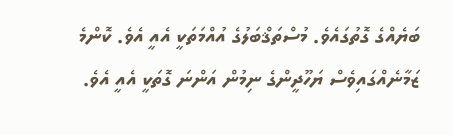ބަޔެއްގެ ގޮތުގައެވެ. މުސްތަޤްބަލުގެ އުއްމަތަކީ އެއީ އެވެ. ކޮންމެ ޒަމާނެއްގައިވެސް ޔަހޫދީންގެ ނިމުން އަންނަ ގޮތަކީ އެއީ އެވެ.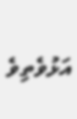އަޅުވެތިވެ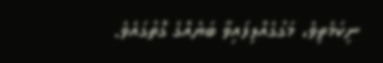ނިކަމެތިވެ، މަގުގެއްލިފައިވާ ބަޔެއްގެ ގޮތުގައެވެ.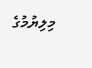މިލިޔުމުގެ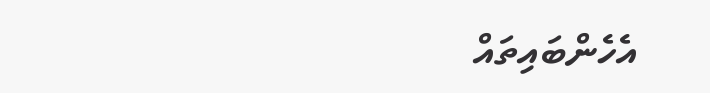އެހެންބައިތައް